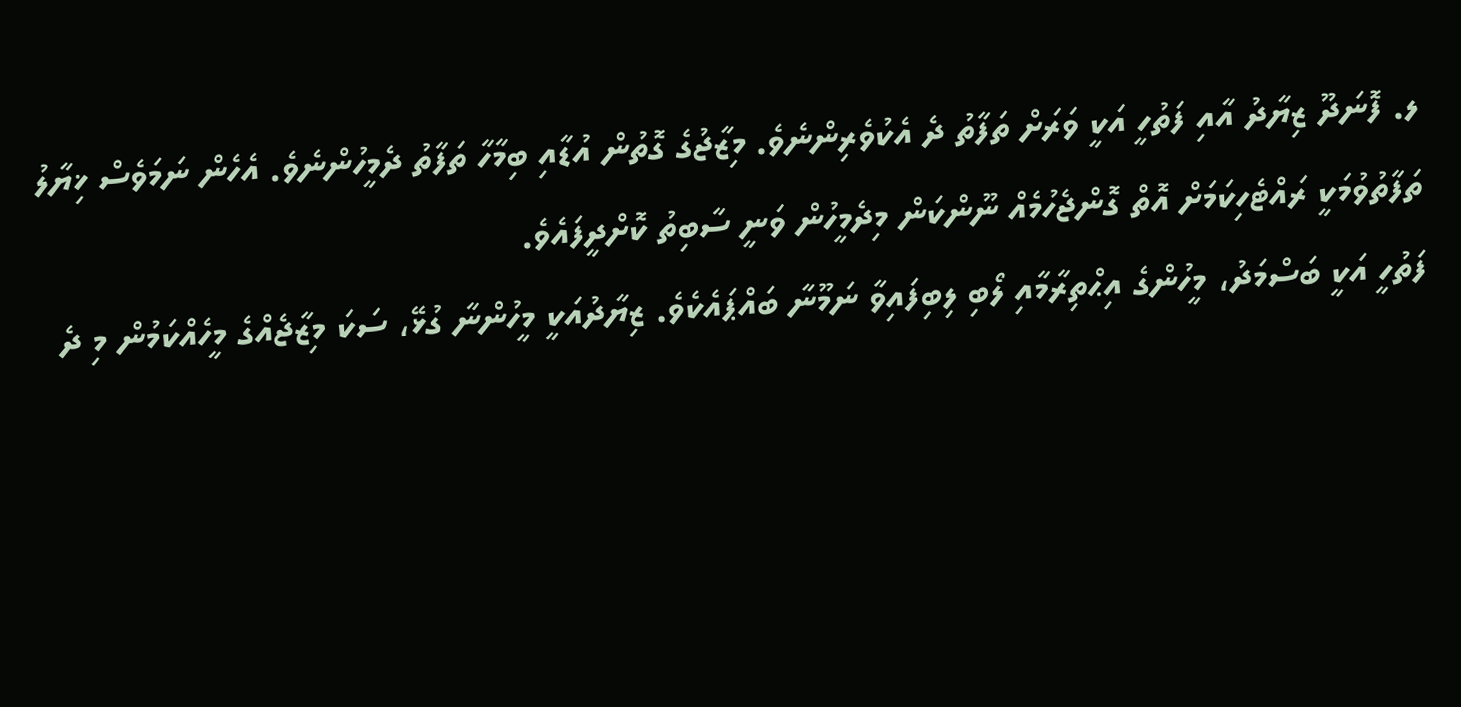ލ. ފޮނަދޫ ޒިޔާދު އާއި ފަތުހީ އަކީ ވަރަށް ތަފާތު ދެ އެކުވެރިންނެވެ. މިޒާޖުގެ ގޮތުން އުޑާއި ބިމާހާ ތަފާތު ދެމީހުންނެވެ. އެހެން ނަމަވެސް ޚިޔާލު ތަފާތުވުމަކީ ރައްޓެހިކަމަށް އޮތް ގޮންޖެހުމެއް ނޫންކަން މިދެމީހުން ވަނީ ސާބިތު ކޮށްދީފައެވެ.
ފަތުހީ އަކީ ބަސްމަދު، މީހުންގެ އިޙްތިރާމާއި ލޯބި ލިބިފައިވާ ނަމޫނާ ބައްޕައެކެވެ. ޒިޔާދުއަކީ މީހުންނާ ގުޅޭ، ސަކަ މިޒާޖެއްގެ މީހެއްކަމުން މި ދެ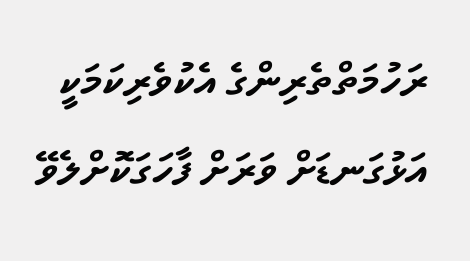ރަހުމަތްތެރިންގެ އެކުވެރިކަމަކީ އަޅުގަނޑަށް ވަރަށް ފާހަގަކޮށްލެވޭ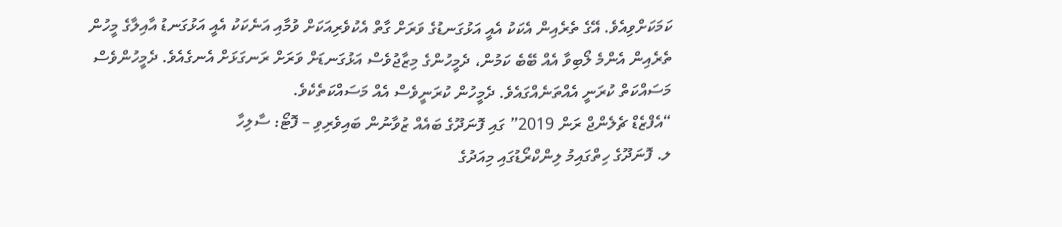ކަމަކަށްވިއެވެ. އޭގެ ތެރެއިން އެކަކު އެއީ އަޅުގަނޑުގެ ވަރަށް ގާތް އެކުވެރިއަކަށް ވުމާއި އަނެކަކު އެއީ އަޅުގަނޑު އާއިލާގެ މީހުން ތެރެއިން އެންމެ ލޯބިވާ އެއް ބޭބެ ކަމުން، ދެމީހުންގެ މިޒާޖުވެސް އަޅުގަނޑަށް ވަރަށް ރަނގަޅަށް އެނގެއެވެ. ދެމީހުންވެސް މަސައްކަތް ކުރަނީ އެއްތަނެއްގައެވެ. ދެމީހުން ކުރަނީވެސް އެއް މަސައްކަތެކެވެ.
“އެފްޒެޑް ޗެލެންޖް ރަން 2019” ގައި ފޮނަދޫގެ ބައެއް ޒުވާނުން ބައިވެރިވި – ފޮޓޯ: ސާލިހާ
ލ. ފޮނަދޫގެ ހިތްގައިމު ލިންކްރޯޑުގައި މިއަދުގެ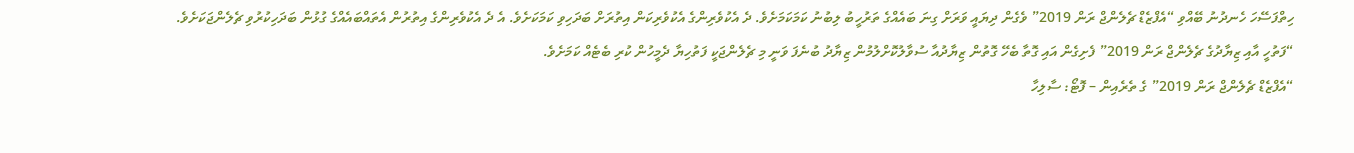ހިތްފަސޭހަ ހެނދުނު ބޭއްވި “އެފްޒެޑް ޗެލެންޖް ރަން 2019” ވެގެން ދިޔައީ ވަރަށް ގިނަ ބައެއްގެ ތަރުހީބު ލިބުނު ކަމަކަމަށެވެ. ދެ އެކުވެރިންގެ އެކުވެރިކަން އިތުރަށް ބަދަހިވި ކަމަކަށެވެ. އެ ދެ އެކުވެރިންގެ އިތުރުން އެތައްބައެއްގެ ގުޅުން ބަދަހިކުރުވި ޗެލެންޖަކަށެވެ.
“ފަތުހީ އާއި ޒިޔާދުގެ ޗެލެންޖް ރަން 2019” ފެށިގެން އައި ގޮތާ ބެހޭ ގޮތުން ޒިޔާދުއާ ސުވާލުކޮށްލުމުން ޒިޔާދު ބުނެފަ ވަނީ މި ޗެލެންޖަކީ ފަތުހިޔާ ދެމީހުން ކުރި ބެޓެއް ކަމަށެވެ.
“އެފްޒެޑް ޗެލެންޖް ރަން 2019” ގެ ތެރެއިން – ފޮޓޯ: ސާލިހާ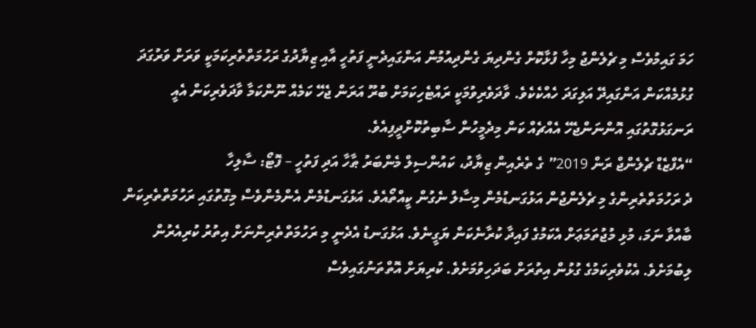ހަމަ ގައިމުވެސް މި ޗެލެންޖު މިހާ ފުޅާކޮށް ގެންދިޔަ ގެންދިއުމުން އަންގައިދެނީ ފަތުހީ އާއި ޒިޔާދުގެ ރަހުމަތްތެރިކަމަކީ ވަރަށް ވަރުގަދަ ގުޅުމެއްކަން އަންގައިދޭ އަލިގަދަ ހެއްކެކެވެ. ވާދަވެރިވުމަކީ ރައްޓެހިކަމަށް ބުރޫ އަރަން ޖެހޭ ކަމެއް ނޫންކަމާ ވާދަވެރިކަން އެއީ ރަނގަޅުގޮތުގައި އޮންނަންޖެހޭ އެއްޗެއް ކަން މިދެމީހުން ސާބިތުކޮށްދީފިއެވެ.
“އެފްޒެޑް ޗެލެންޖް ރަން 2019” ގެ ތެރެއިން ޒިޔާދު، ކައުންސިލް މެންބަރު ޠާހާ އަދި ފަތުހީ – ފޮޓޯ: ސާލިހާ
ދެ ރަހުމަތްތެރިންގެ މި ޗެލެންޖުން އަޅުގަނޑުމެން މިސާލު ނެގުން ކީއްތޯއެވެ. އަޅުގަނޑުމެން އެންމެންވެސް މިގޮތުގައި ރަހުމަތްތެރިކަން ބާއްވާ ނަމަ، މުޅި މުޖުތަމަޢަށް އެކަމުގެ ފައިދާ ކުރާނެކަން ޔަގީނެވެ. އަޅުގަނޑު އެދެނީ މި ރަހުމަތްތެރިންނަށް އިތުރު ކުރިއެރުން ލިބުމަށެވެ. އެކުވެރިކަމުގެ ގުޅުން އިތުރަށް ބަދަހިވުމަށެވެ. ކުރިޔަށް އޮތްތަނުގައިވެސް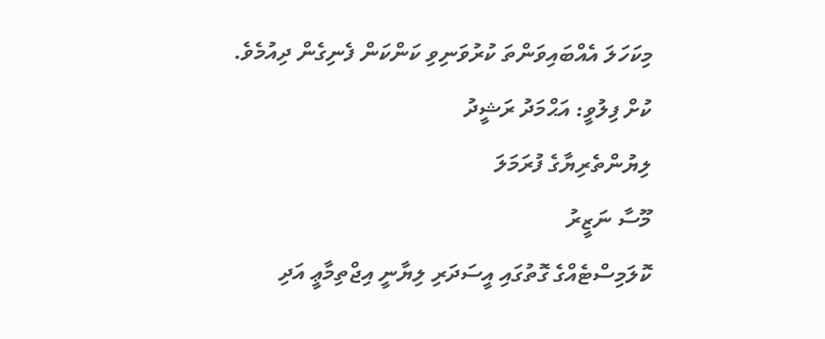މިކަހަލަ އެއްބައިވަންތަ ކުރުވަނިވި ކަންކަން ފެނިގެން ދިއުމެވެ.
ކުށް ފިލުވީ: އަޙްމަދު ރަޝީދު
ލިޔުންތެރިޔާގެ ފުރަމަލަ
މޫސާ ނަޒީރު
ކޮލަމިސްޓެއްގެ ގޮތުގައި އީސަދަރި ލިޔާނީ އިޖްތިމާޢީ އަދި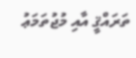ތަރައްޤީ އާއި މުޖުތަމަޢު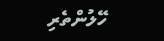ހޭލުންތެރި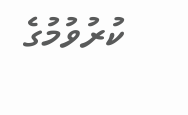ކުރުވުމުގެ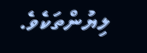ލިޔުންތަކެވެ.